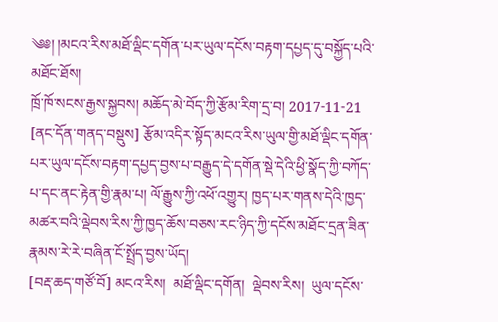༄༅། །མངའ་རིས་མཐོ་ལྡིང་དགོན་པར་ཡུལ་དངོས་བརྟག་དཔྱད་དུ་བསྐྱོད་པའི་མཐོང་ཐོས།
ཁྲོ་ཁོ་སངས་རྒྱས་སྐྱབས། མཆོད་མེ་བོད་ཀྱི་རྩོམ་རིག་དྲ་བ། 2017-11-21
[ནང་དོན་གནད་བསྡུས] རྩོམ་འདིར་སྟོད་མངའ་རིས་ཡུལ་གྱི་མཐོ་ལྡིང་དགོན་པར་ཡུལ་དངོས་བརྟག་དཔྱད་བྱས་པ་བརྒྱུད་དེ་དགོན་སྡེ་དེའི་ཕྱི་སྣོད་ཀྱི་བཀོད་པ་དང་ནང་རྟེན་གྱི་རྣམ་པ། ལོ་རྒྱུས་ཀྱི་འཕོ་འགྱུར། ཁྱད་པར་གནས་དེའི་ཁྱད་མཚར་བའི་ལྡེབས་རིས་ཀྱི་ཁྱད་ཆོས་བཅས་རང་ཉིད་ཀྱི་དངོས་མཐོང་དྲན་ཟིན་རྣམས་རེ་རེ་བཞིན་ངོ་སྤྲོད་བྱས་ཡོད།
[བརྡ་ཆད་གཙོ་བོ] མངའ་རིས།  མཐོ་ལྡིང་དགོན།  ལྡེབས་རིས།  ཡུལ་དངོས་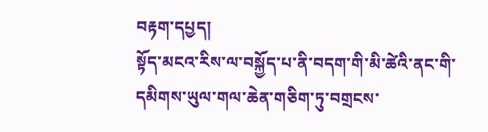བརྟག་དཔྱད།
སྟོད་མངའ་རིས་ལ་བསྐྱོད་པ་ནི་བདག་གི་མི་ཚེའི་ནང་གི་དམིགས་ཡུལ་གལ་ཆེན་གཅིག་ཏུ་བགྲངས་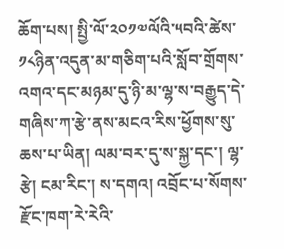ཆོག་པས། སྤྱི་ལོ་༢༠༡༧ལོའི་༥བའི་ཚེས་༡༨ཉིན་འདུན་མ་གཅིག་པའི་སློབ་གྲོགས་འགའ་དང་མཉམ་དུ་ཉི་མ་ལྷ་ས་བརྒྱུད་དེ་གཞིས་ཀ་རྩེ་ནས་མངའ་རིས་ཕྱོགས་སུ་ཆས་པ་ཡིན། ལམ་བར་དུ་ས་སྐྱ་དང་། ལྷ་རྩེ། ངམ་རིང་། ས་དགའ། འབྲོང་པ་སོགས་རྫོང་ཁག་རེ་རེའི་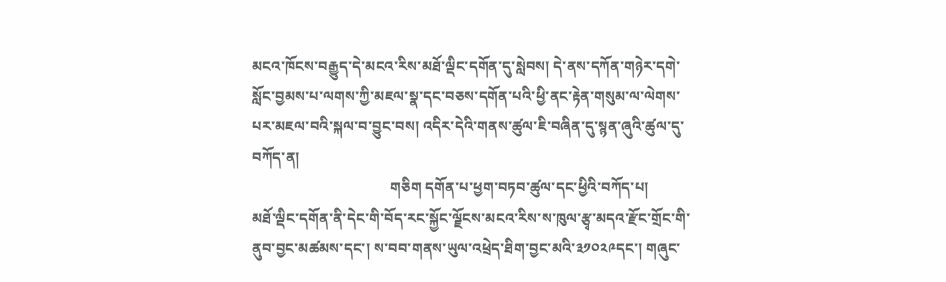མངའ་ཁོངས་བརྒྱུད་དེ་མངའ་རིས་མཐོ་ལྡིང་དགོན་དུ་སླེབས། དེ་ནས་དཀོན་གཉེར་དགེ་སློང་བྱམས་པ་ལགས་ཀྱི་མཇལ་སྣ་དང་བཅས་དགོན་པའི་ཕྱི་ནང་རྟེན་གསུམ་ལ་ལེགས་པར་མཇལ་བའི་སྐལ་བ་བྱུང་བས། འདིར་དེའི་གནས་ཚུལ་ཇི་བཞིན་དུ་སྙན་ཞུའི་ཚུལ་དུ་བཀོད་ན།
                                      གཅིག དགོན་པ་ཕྱག་བཏབ་ཚུལ་དང་ཕྱིའི་བཀོད་པ།
མཐོ་ལྡིང་དགོན་ནི་དེང་གི་བོད་རང་སྐྱོང་ལྗོངས་མངའ་རིས་ས་ཁུལ་རྩྭ་མདའ་རྫོང་གྲོང་གི་ནུབ་བྱང་མཚམས་དང་། ས་བབ་གནས་ཡུལ་འཕྲེད་ཐིག་བྱང་མའི་༣༡༠༢༩དང་། གཞུང་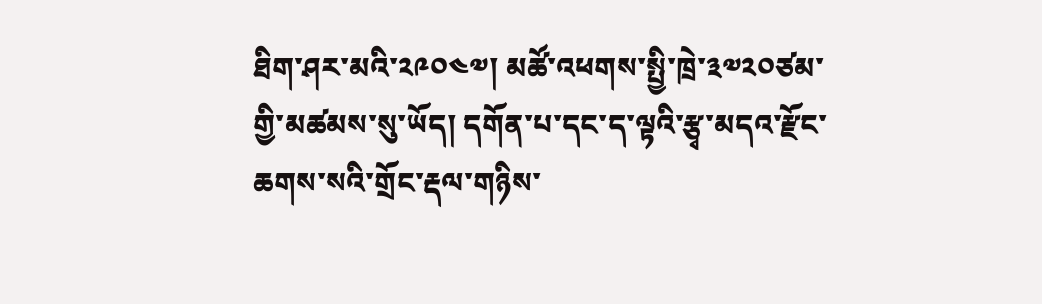ཐིག་ཤར་མའི་༢༩༠༤༧། མཚོ་འཕགས་སྤྱི་ཁྲེ་༣༧༢༠ཙམ་གྱི་མཚམས་སུ་ཡོད། དགོན་པ་དང་ད་ལྟའི་རྩྭ་མདའ་རྫོང་ཆགས་སའི་གྲོང་རྡལ་གཉིས་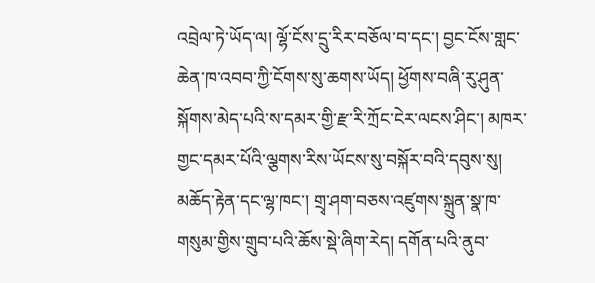འབྲེལ་ཏེ་ཡོད་ལ། ལྷོ་ངོས་དྲུ་རིར་བཅོལ་བ་དང་། བྱང་ངོས་གླང་ཆེན་ཁ་འབབ་ཀྱི་ངོགས་སུ་ཆགས་ཡོད། ཕྱོགས་བཞི་རུ་ཤུན་སྐོགས་མེད་པའི་ས་དམར་གྱི་རྫ་རི་ཀྲོང་ངེར་ལངས་ཤིང་། མཁར་གྱང་དམར་པོའི་ལྕགས་རིས་ཡོངས་སུ་བསྐོར་བའི་དབུས་སུ། མཆོད་རྟེན་དང་ལྷ་ཁང་། གྲྭ་ཤག་བཅས་འཛུགས་སྐྲུན་སྣ་ཁ་གསུམ་གྱིས་གྲུབ་པའི་ཆོས་སྡེ་ཞིག་རེད། དགོན་པའི་ནུབ་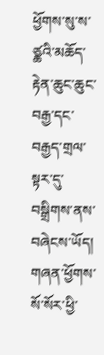ཕྱོགས་སུ་ས་ཙྪའི་མཆོད་རྟེན་ཆུང་ཆུང་བརྒྱ་དང་བརྒྱད་གྲལ་སྟར་དུ་བསྒྲིགས་ནས་བཞེངས་ཡོད། གཞན་ཕྱོགས་སོ་སོར་ཕྱི་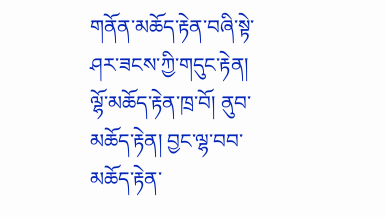གནོན་མཆོད་རྟེན་བཞི་སྟེ་ཤར་ཟངས་ཀྱི་གདུང་རྟེན། ལྷོ་མཆོད་རྟེན་ཁྲ་བོ། ནུབ་མཆོད་རྟེན། བྱང་ལྷ་བབ་མཆོད་རྟེན་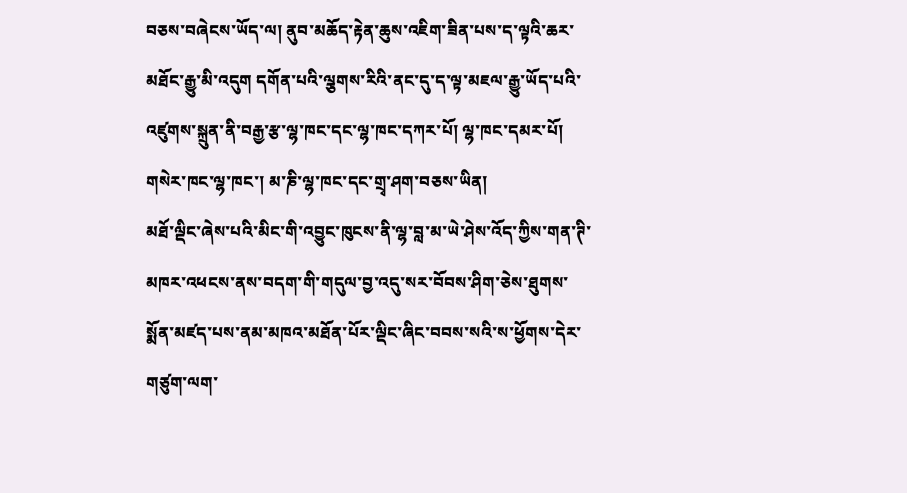བཅས་བཞེངས་ཡོད་ལ། ནུབ་མཆོད་རྟེན་ཆུས་འཇིག་ཟིན་པས་ད་ལྟའི་ཆར་མཐོང་རྒྱུ་མི་འདུག དགོན་པའི་ལྕགས་རིའི་ནང་དུ་ད་ལྟ་མཇལ་རྒྱུ་ཡོད་པའི་འཛུགས་སྐྲུན་ནི་བརྒྱ་རྩ་ལྷ་ཁང་དང་ལྷ་ཁང་དཀར་པོ། ལྷ་ཁང་དམར་པོ། གསེར་ཁང་ལྷ་ཁང་། མ་ཎི་ལྷ་ཁང་དང་གྲྭ་ཤག་བཅས་ཡིན།
མཐོ་ལྡིང་ཞེས་པའི་མིང་གི་འབྱུང་ཁུངས་ནི་ལྷ་བླ་མ་ཡེ་ཤེས་འོད་ཀྱིས་གན་ཊི་མཁར་འཕངས་ནས་བདག་གི་གདུལ་བྱ་འདུ་སར་བོབས་ཤིག་ཅེས་ཐུགས་སྨོན་མཛད་པས་ནམ་མཁའ་མཐོན་པོར་ལྡིང་ཞིང་བབས་སའི་ས་ཕྱོགས་དེར་གཙུག་ལག་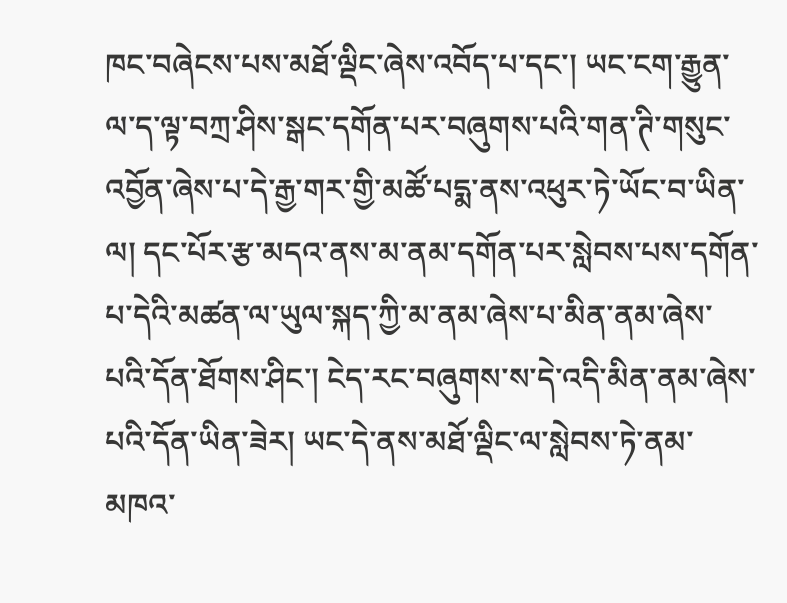ཁང་བཞེངས་པས་མཐོ་ལྡིང་ཞེས་འབོད་པ་དང་། ཡང་ངག་རྒྱུན་ལ་ད་ལྟ་བཀྲ་ཤིས་སྒང་དགོན་པར་བཞུགས་པའི་གན་ཊི་གསུང་འབྱོན་ཞེས་པ་དེ་རྒྱ་གར་གྱི་མཚོ་པདྨ་ནས་འཕུར་ཏེ་ཡོང་བ་ཡིན་ལ། དང་པོར་རྩ་མདའ་ནས་མ་ནམ་དགོན་པར་སླེབས་པས་དགོན་པ་དེའི་མཚན་ལ་ཡུལ་སྐད་ཀྱི་མ་ནམ་ཞེས་པ་མིན་ནམ་ཞེས་པའི་དོན་ཐོགས་ཤིང་། ངེད་རང་བཞུགས་ས་དེ་འདི་མིན་ནམ་ཞེས་པའི་དོན་ཡིན་ཟེར། ཡང་དེ་ནས་མཐོ་ལྡིང་ལ་སླེབས་ཏེ་ནམ་མཁའ་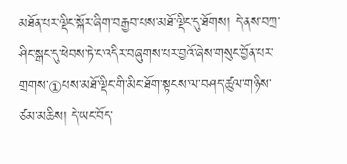མཐོན་པར་ལྡིང་སྐོར་ཞིག་བརྒྱབ་པས་མཐོ་ལྡིང་དུ་ཐོགས། དེ་ནས་བཀྲ་ཤིང་སྒང་དུ་ཕེབས་ཏེ་ང་འདིར་བཞུགས་པར་བྱའོ་ཞེས་གསུང་བྱོན་པར་གྲགས་①པས་མཐོ་ལྡིང་གི་མིང་ཐོག་སྟངས་ལ་བཤད་ཚུལ་གཉིས་ཙམ་མཆིས། དེ་ཡང་བོད་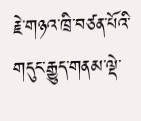རྗེ་གཉའ་ཁྲི་བཙན་པོའི་གདུང་རྒྱུད་གནམ་ལྡེ་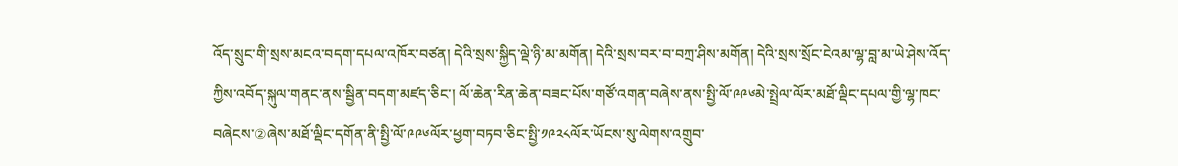འོད་སྲུང་གི་སྲས་མངའ་བདག་དཔལ་འཁོར་བཙན། དེའི་སྲས་སྐྱིད་ལྡེ་ཉི་མ་མགོན། དེའི་སྲས་བར་བ་བཀྲ་ཤིས་མགོན། དེའི་སྲས་སྲོང་ངེའམ་ལྷ་བླ་མ་ཡེ་ཤེས་འོད་ཀྱིས་འབོད་སྐུལ་གནང་ནས་སྦྱིན་བདག་མཛད་ཅིང་། ལོ་ཆེན་རིན་ཆེན་བཟང་པོས་གཙོ་འགན་བཞེས་ནས་སྤྱི་ལོ་༩༩༦མེ་སྤྲེལ་ལོར་མཐོ་ལྡིང་དཔལ་གྱི་ལྷ་ཁང་བཞེངས་②ཞེས་མཐོ་ལྡིང་དགོན་ནི་སྤྱི་ལོ་༩༩༦ལོར་ཕྱག་བཏབ་ཅིང་སྤྱི་༡༩༢༨ལོར་ཡོངས་སུ་ལེགས་འགྲུབ་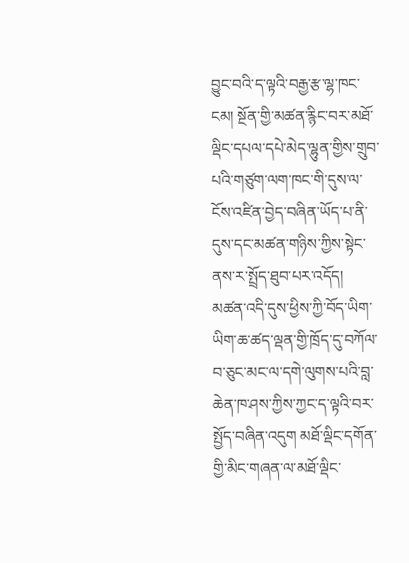བྱུང་བའི་ད་ལྟའི་བརྒྱ་རྩ་ལྷ་ཁང་ངམ། སྔོན་གྱི་མཚན་རྙིང་བར་མཐོ་ལྡིང་དཔལ་དཔེ་མེད་ལྷུན་གྱིས་གྲུབ་པའི་གཙུག་ལག་ཁང་གི་དུས་ལ་ངོས་འཛིན་བྱེད་བཞིན་ཡོད་པ་ནི་དུས་དང་མཚན་གཉིས་ཀྱིས་སྟེང་ནས་ར་སྤྲོད་ཐུབ་པར་འདོད། མཚན་འདི་དུས་ཕྱིས་ཀྱི་བོད་ཡིག་ཡིག་ཆ་ཚད་ལྡན་གྱི་ཁྲོད་དུ་བཀོལ་བ་ཅུང་མང་ལ་དགེ་ལུགས་པའི་བླ་ཆེན་ཁ་ཤས་ཀྱིས་ཀྱང་ད་ལྟའི་བར་སྤྱོད་བཞིན་འདུག མཐོ་ལྡིང་དགོན་གྱི་མིང་གཞན་ལ་མཐོ་ལྡིང་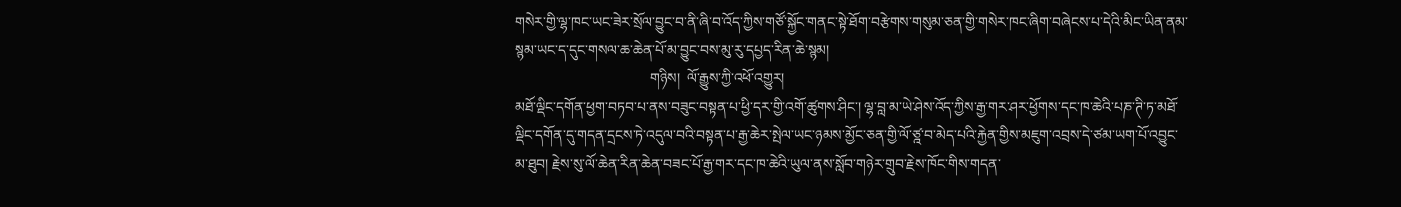གསེར་གྱི་ལྷ་ཁང་ཡང་ཟེར་སྲོལ་བྱུང་བ་ནི་ཞི་བ་འོད་ཀྱིས་གཙོ་སྐྱོང་གནང་སྟེ་ཐོག་བརྩེགས་གསུམ་ཅན་གྱི་གསེར་ཁང་ཞིག་བཞེངས་པ་དེའི་མིང་ཡིན་ནམ་སྙམ་ཡང་ད་དུང་གསལ་ཆ་ཆེན་པོ་མ་བྱུང་བས་མུ་རུ་དཔྱད་རིན་ཆེ་སྙམ།
                                     གཉིས།  ལོ་རྒྱུས་ཀྱི་འཕོ་འགྱུར།
མཐོ་ལྡིང་དགོན་ཕྱག་བཏབ་པ་ནས་བཟུང་བསྟན་པ་ཕྱི་དར་གྱི་འགོ་ཚུགས་ཤིང་། ལྷ་བླ་མ་ཡེ་ཤེས་འོད་ཀྱིས་རྒྱ་གར་ཤར་ཕྱོགས་དང་ཁ་ཆེའི་པཎ་ཊི་ཏ་མཐོ་ལྡིང་དགོན་དུ་གདན་དྲངས་ཏེ་འདུལ་བའི་བསྟན་པ་རྒྱ་ཆེར་སྤེལ་ཡང་ཉམས་མྱོང་ཅན་གྱི་ལོ་ཙྰ་བ་མེད་པའི་རྐྱེན་གྱིས་མཇུག་འབྲས་དེ་ཙམ་ཡག་པོ་འབྱུང་མ་ཐུབ། རྗེས་སུ་ལོ་ཆེན་རིན་ཆེན་བཟང་པོ་རྒྱ་གར་དང་ཁ་ཆེའི་ཡུལ་ནས་སློབ་གཉེར་གྲུབ་རྗེས་ཁོང་གིས་གདན་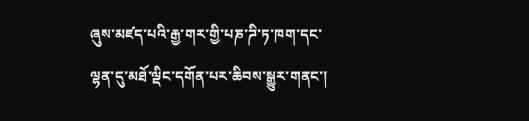ཞུས་མཛད་པའི་རྒྱ་གར་གྱི་པཎ་ཌི་ཏ་ཁག་དང་ལྷན་དུ་མཐོ་ལྡིང་དགོན་པར་ཆིབས་སྒྱུར་གནང་།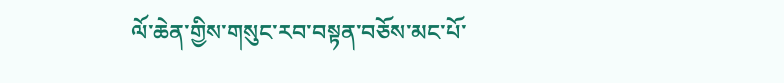ལོ་ཆེན་གྱིས་གསུང་རབ་བསྟན་བཅོས་མང་པོ་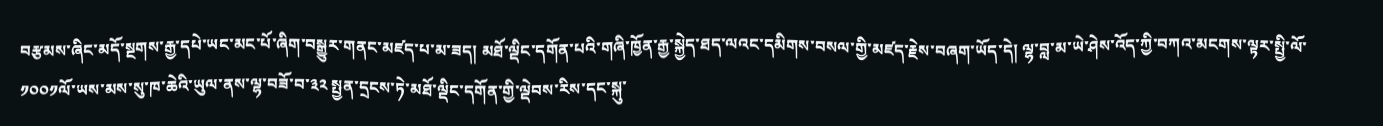བརྩམས་ཞིང་མདོ་སྔགས་རྒྱ་དཔེ་ཡང་མང་པོ་ཞིག་བསྒྱུར་གནང་མཛད་པ་མ་ཟད། མཐོ་ལྡིང་དགོན་པའི་གཞི་ཁྱོན་རྒྱ་སྐྱེད་ཐད་ལའང་དམིགས་བསལ་གྱི་མཛད་རྗེས་བཞག་ཡོད་དེ། ལྷ་བླ་མ་ཡེ་ཤེས་འོད་ཀྱི་བཀའ་མངགས་ལྟར་སྤྱི་ལོ་༡༠༠༡ལོ་ཡས་མས་སུ་ཁ་ཆེའི་ཡུལ་ནས་ལྷ་བཟོ་བ་༣༢ སྤྱན་དྲངས་ཏེ་མཐོ་ལྡིང་དགོན་གྱི་ལྡེབས་རིས་དང་སྐུ་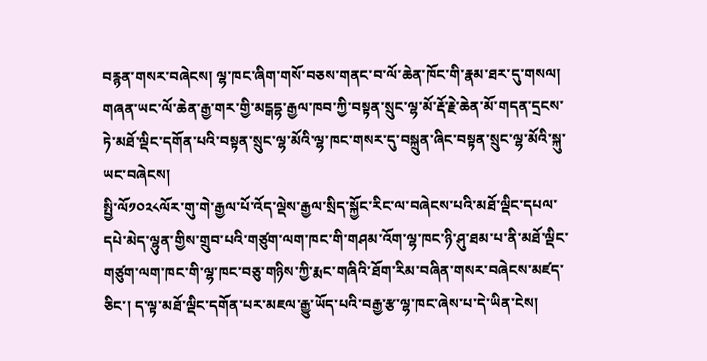བརྙན་གསར་བཞེངས། ལྷ་ཁང་ཞིག་གསོ་བཅས་གནང་བ་ལོ་ཆེན་ཁོང་གི་རྣམ་ཐར་དུ་གསལ། གཞན་ཡང་ལོ་ཆེན་རྒྱ་གར་གྱི་མངྒདྷ་རྒྱལ་ཁབ་ཀྱི་བསྟན་སྲུང་ལྷ་མོ་རྡོ་རྗེ་ཆེན་མོ་གདན་དྲངས་ཏེ་མཐོ་ལྡིང་དགོན་པའི་བསྟན་སྲུང་ལྷ་མོའི་ལྷ་ཁང་གསར་དུ་བསྐྲུན་ཞིང་བསྟན་སྲུང་ལྷ་མོའི་སྐུ་ཡང་བཞེངས།
སྤྱི་ལོ༡༠༢༨ལོར་གུ་གེ་རྒྱལ་པོ་འོད་ལྡེས་རྒྱལ་སྲིད་སྐྱོང་རིང་ལ་བཞེངས་པའི་མཐོ་ལྡིང་དཔལ་དཔེ་མེད་ལྷུན་གྱིས་གྲུབ་པའི་གཙུག་ལག་ཁང་གི་གཤམ་འོག་ལྷ་ཁང་ཉི་ཤུ་ཐམ་པ་ནི་མཐོ་ལྡིང་གཙུག་ལག་ཁང་གི་ལྷ་ཁང་བཅུ་གཉིས་ཀྱི་རྨང་གཞིའི་ཐོག་རིམ་བཞིན་གསར་བཞེངས་མཛད་ཅིང་། ད་ལྟ་མཐོ་ལྡིང་དགོན་པར་མཇལ་རྒྱུ་ཡོད་པའི་བརྒྱ་རྩ་ལྷ་ཁང་ཞེས་པ་དེ་ཡིན་ངེས།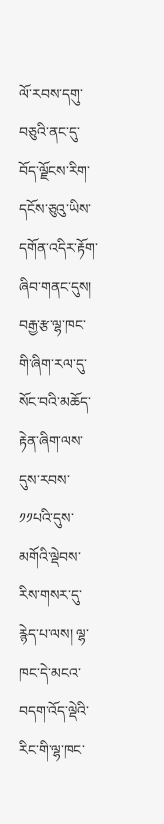ལོ་རབས་དགུ་བཅུའི་ནང་དུ་བོད་ལྗོངས་རིག་དངོས་ཅུའུ་ཡིས་དགོན་འདིར་རྟོག་ཞིབ་གནང་དུས། བརྒྱ་རྩ་ལྷ་ཁང་གི་ཞིག་རལ་དུ་སོང་བའི་མཆོད་རྟེན་ཞིག་ལས་དུས་རབས་༡༡པའི་དུས་མགོའི་ལྡེབས་རིས་གསར་དུ་རྙེད་པ་ལས། ལྷ་ཁང་དེ་མངའ་བདག་འོད་ལྡེའི་རིང་གི་ལྷ་ཁང་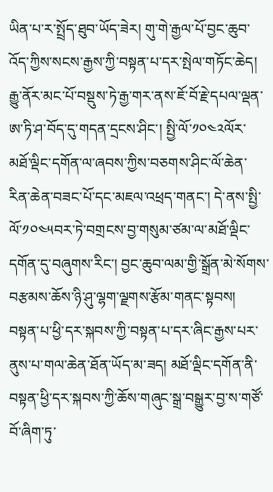ཡིན་པ་ར་སྤྲོད་ཐུབ་ཡོད་ཟེར། གུ་གེ་རྒྱལ་པོ་བྱང་ཆུབ་འོད་ཀྱིས་སངས་རྒྱས་ཀྱི་བསྟན་པ་དར་སྤེལ་གཏོང་ཆེད། རྒྱུ་ནོར་མང་པོ་བསྡུས་ཏེ་རྒྱ་གར་ནས་ཇོ་བོ་རྗེ་དཔལ་ལྡན་ཨ་ཏི་ཤ་བོད་དུ་གདན་དྲངས་ཤིང་། སྤྱི་ལོ་༡༠༤༢ལོར་མཐོ་ལྡིང་དགོན་ལ་ཞབས་ཀྱིས་བཅགས་ཤིང་ལོ་ཆེན་རིན་ཆེན་བཟང་པོ་དང་མཇལ་འཕྲད་གནང་། དེ་ནས་སྤྱི་ལོ་༡༠༤༥བར་ཏེ་བགྲངས་བྱ་གསུམ་ཙམ་ལ་མཐོ་ལྡིང་དགོན་དུ་བཞུགས་རིང་། བྱང་ཆུབ་ལམ་གྱི་སྒྲོན་མེ་སོགས་བརྩམས་ཆོས་ཉི་ཤུ་ལྷག་ལྗགས་རྩོམ་གནང་སྟབས། བསྟན་པ་ཕྱི་དར་སྐབས་ཀྱི་བསྟན་པ་དར་ཞིང་རྒྱས་པར་ནུས་པ་གལ་ཆེན་ཐོན་ཡོད་མ་ཟད། མཐོ་ལྡིང་དགོན་ནི་བསྟན་ཕྱི་དར་སྐབས་ཀྱི་ཆོས་གཞུང་སྒྲ་བསྒྱུར་བྱ་ས་གཙོ་བོ་ཞིག་ཏུ་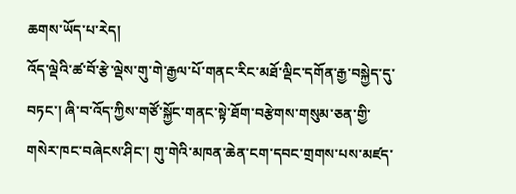ཆགས་ཡོད་པ་རེད།
འོད་ལྡེའི་ཚ་བོ་རྩེ་ལྡེས་གུ་གེ་རྒྱལ་པོ་གནང་རིང་མཐོ་ལྡིང་དགོན་རྒྱ་བསྐྱེད་དུ་བཏང་། ཞི་བ་འོད་ཀྱིས་གཙོ་སྐྱོང་གནང་སྟེ་ཐོག་བརྩེགས་གསུམ་ཅན་གྱི་གསེར་ཁང་བཞེངས་ཤིང་། གུ་གེའི་མཁན་ཆེན་ངག་དབང་གྲགས་པས་མཛད་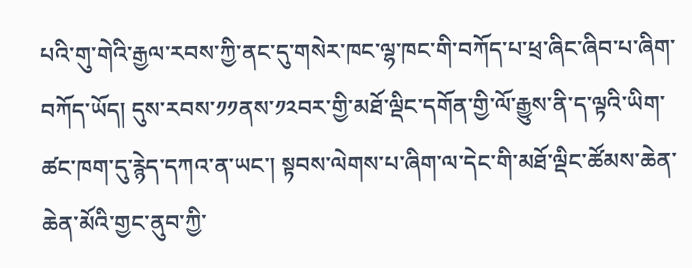པའི་གུ་གེའི་རྒྱལ་རབས་ཀྱི་ནང་དུ་གསེར་ཁང་ལྷ་ཁང་གི་བཀོད་པ་ཕྲ་ཞིང་ཞིབ་པ་ཞིག་བཀོད་ཡོད། དུས་རབས་༡༡ནས་༡༢བར་གྱི་མཐོ་ལྡིང་དགོན་གྱི་ལོ་རྒྱུས་ནི་ད་ལྟའི་ཡིག་ཚང་ཁག་དུ་རྙེད་དཀའ་ན་ཡང་། སྟབས་ལེགས་པ་ཞིག་ལ་དེང་གི་མཐོ་ལྡིང་ཚོམས་ཆེན་ཆེན་མོའི་གྱང་ནུབ་ཀྱི་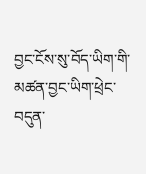བྱང་ངོས་སུ་བོད་ཡིག་གི་མཚན་བྱང་ཡིག་ཕྲེང་བདུན་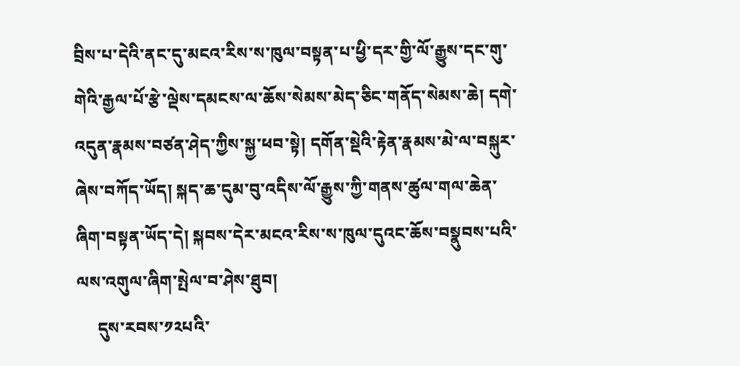བྲིས་པ་དེའི་ནང་དུ་མངའ་རིས་ས་ཁུལ་བསྟན་པ་ཕྱི་དར་གྱི་ལོ་རྒྱུས་དང་གུ་གེའི་རྒྱལ་པོ་རྩེ་ལྡེས་དམངས་ལ་ཆོས་སེམས་མེད་ཅིང་གནོད་སེམས་ཆེ། དགེ་འདུན་རྣམས་བཙན་ཤེད་ཀྱིས་སྐྱ་ཕབ་སྟེ། དགོན་སྡེའི་རྟེན་རྣམས་མེ་ལ་བསྐུར་ཞེས་བཀོད་ཡོད། སྐད་ཆ་དུམ་བུ་འདིས་ལོ་རྒྱུས་ཀྱི་གནས་ཚུལ་གལ་ཆེན་ཞིག་བསྟན་ཡོད་དེ། སྐབས་དེར་མངའ་རིས་ས་ཁུལ་དུའང་ཆོས་བསྣུབས་པའི་ལས་འགུལ་ཞིག་སྤེལ་བ་ཤེས་ཐུབ།
     དུས་རབས་༡༢པའི་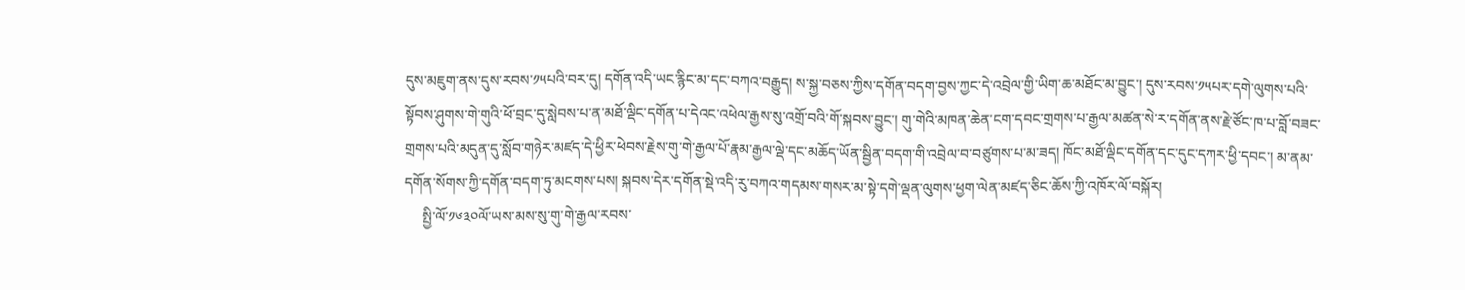དུས་མཇུག་ནས་དུས་རབས་༡༥པའི་བར་དུ། དགོན་འདི་ཡང་རྙིང་མ་དང་བཀའ་བརྒྱུད། ས་སྐྱ་བཅས་ཀྱིས་དགོན་བདག་བྱས་ཀྱང་དེ་འབྲེལ་གྱི་ཡིག་ཆ་མཐོང་མ་བྱུང་། དུས་རབས་༡༥པར་དགེ་ལུགས་པའི་སྟོབས་ཤུགས་གེ་གུའི་ཕོ་བྲང་དུ་སླེབས་པ་ན་མཐོ་ལྡིང་དགོན་པ་དེའང་འཕེལ་རྒྱས་སུ་འགྲོ་བའི་གོ་སྐབས་བྱུང་། གུ་གེའི་མཁན་ཆེན་ངག་དབང་གྲགས་པ་རྒྱལ་མཚན་སེ་ར་དགོན་ནས་རྗེ་ཙོང་ཁ་པ་བློ་བཟང་གྲགས་པའི་མདུན་དུ་སློབ་གཉེར་མཛད་དེ་ཕྱིར་ཕེབས་རྗེས་གུ་གེ་རྒྱལ་པོ་རྣམ་རྒྱལ་ལྡེ་དང་མཆོད་ཡོན་སྦྱིན་བདག་གི་འབྲེལ་བ་བཙུགས་པ་མ་ཟད། ཁོང་མཐོ་ལྡིང་དགོན་དང་དུང་དཀར་ཕྱི་དབང་། མ་ནམ་དགོན་སོགས་ཀྱི་དགོན་བདག་ཏུ་མངགས་པས། སྐབས་དེར་དགོན་སྡེ་འདི་རུ་བཀའ་གདམས་གསར་མ་སྟེ་དགེ་ལྡན་ལུགས་ཕྱག་ལེན་མཛད་ཅིང་ཆོས་ཀྱི་འཁོར་ལོ་བསྐོར།
     སྤྱི་ལོ་༡༦༣༠ལོ་ཡས་མས་སུ་གུ་གེ་རྒྱལ་རབས་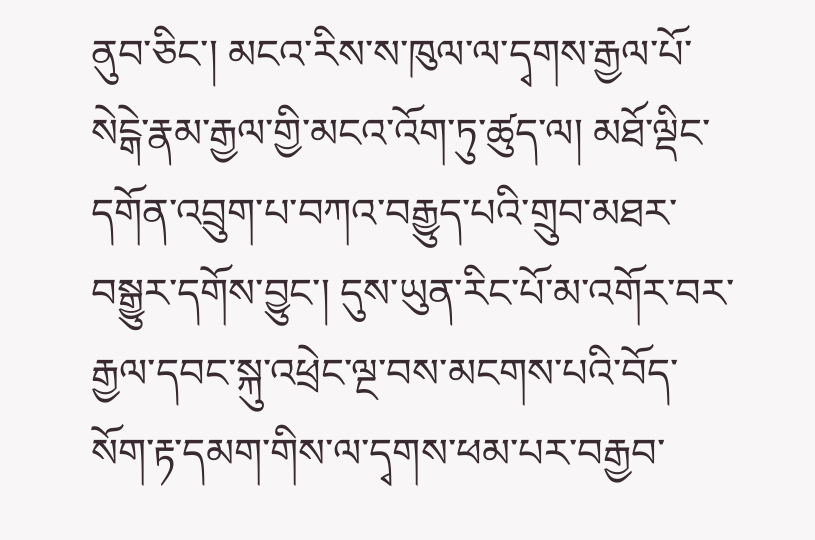ནུབ་ཅིང་། མངའ་རིས་ས་ཁུལ་ལ་དྭགས་རྒྱལ་པོ་སེངྒེ་རྣམ་རྒྱལ་གྱི་མངའ་འོག་ཏུ་ཚུད་ལ། མཐོ་ལྡིང་དགོན་འབྲུག་པ་བཀའ་བརྒྱུད་པའི་གྲུབ་མཐར་བསྒྱུར་དགོས་བྱུང་། དུས་ཡུན་རིང་པོ་མ་འགོར་བར་རྒྱལ་དབང་སྐུ་འཕྲེང་ལྔ་བས་མངགས་པའི་བོད་སོག་རྟ་དམག་གིས་ལ་དྭགས་ཕམ་པར་བརྒྱབ་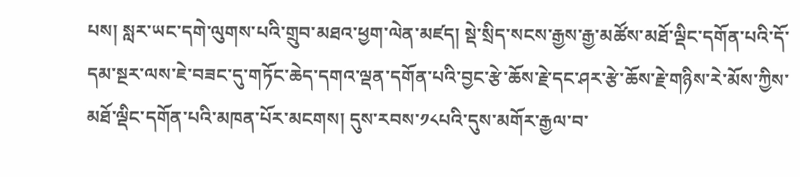པས། སླར་ཡང་དགེ་ལུགས་པའི་གྲུབ་མཐའ་ཕྱག་ལེན་མཛད། སྡེ་སྲིད་སངས་རྒྱས་རྒྱ་མཚོས་མཐོ་ལྡིང་དགོན་པའི་དོ་དམ་སྔར་ལས་ཇེ་བཟང་དུ་གཏོང་ཆེད་དགའ་ལྡན་དགོན་པའི་བྱང་རྩེ་ཆོས་རྗེ་དང་ཤར་རྩེ་ཆོས་རྗེ་གཉིས་རེ་མོས་ཀྱིས་མཐོ་ལྡིང་དགོན་པའི་མཁན་པོར་མངགས། དུས་རབས་༡༨པའི་དུས་མགོར་རྒྱལ་བ་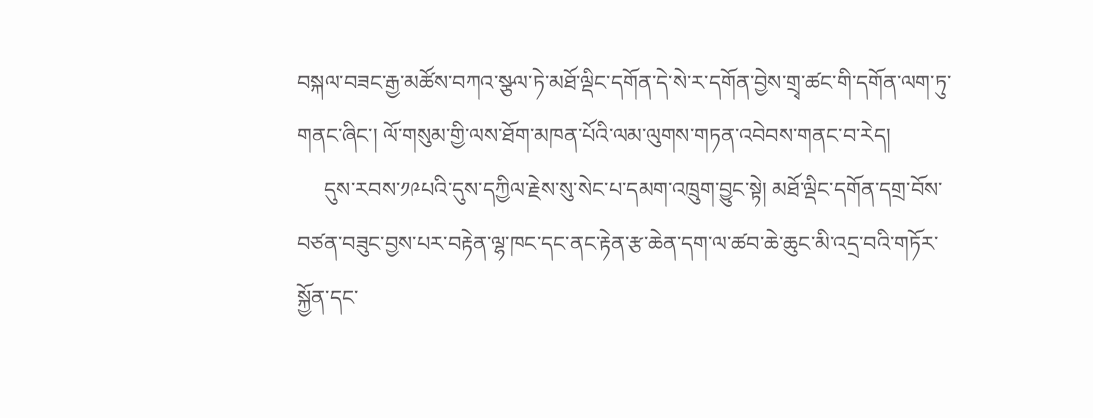བསྐལ་བཟང་རྒྱ་མཚོས་བཀའ་སྩལ་ཏེ་མཐོ་ལྡིང་དགོན་དེ་སེ་ར་དགོན་བྱེས་གྲྭ་ཚང་གི་དགོན་ལག་ཏུ་གནང་ཞིང་། ལོ་གསུམ་གྱི་ལས་ཐོག་མཁན་པོའི་ལམ་ལུགས་གཏན་འབེབས་གནང་བ་རེད།
     དུས་རབས་༡༩པའི་དུས་དཀྱིལ་རྗེས་སུ་སེང་པ་དམག་འཁྲུག་བྱུང་སྟེ། མཐོ་ལྡིང་དགོན་དགྲ་བོས་བཙན་བཟུང་བྱས་པར་བརྟེན་ལྷ་ཁང་དང་ནང་རྟེན་རྩ་ཆེན་དག་ལ་ཚབ་ཆེ་ཆུང་མི་འདྲ་བའི་གཏོར་སྐྱོན་དང་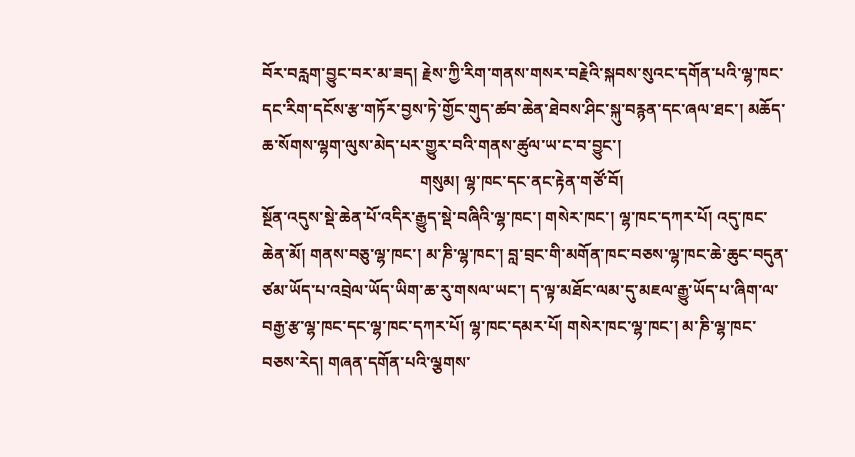བོར་བརླག་བྱུང་བར་མ་ཟད། རྗེས་ཀྱི་རིག་གནས་གསར་བརྗེའི་སྐབས་སུའང་དགོན་པའི་ལྷ་ཁང་དང་རིག་དངོས་རྩ་གཏོར་བྱས་ཏེ་གྱོང་གུད་ཚབ་ཆེན་ཐེབས་ཤིང་སྐུ་བརྙན་དང་ཞལ་ཐང་། མཆོད་ཆ་སོགས་ལྷག་ལུས་མེད་པར་གྱུར་བའི་གནས་ཚུལ་ཡ་ང་བ་བྱུང་།
                                      གསུམ། ལྷ་ཁང་དང་ནང་རྟེན་གཙོ་བོ།
སྔོན་འདུས་སྡེ་ཆེན་པོ་འདིར་རྒྱུད་སྡེ་བཞིའི་ལྷ་ཁང་། གསེར་ཁང་། ལྷ་ཁང་དཀར་པོ། འདུ་ཁང་ཆེན་མོ། གནས་བཅུ་ལྷ་ཁང་། མ་ཎི་ལྷ་ཁང་། བླ་བྲང་གི་མགོན་ཁང་བཅས་ལྷ་ཁང་ཆེ་ཆུང་བདུན་ཙམ་ཡོད་པ་འབྲེལ་ཡོད་ཡིག་ཆ་རུ་གསལ་ཡང་། ད་ལྟ་མཐོང་ལམ་དུ་མཇལ་རྒྱུ་ཡོད་པ་ཞིག་ལ་བརྒྱ་རྩ་ལྷ་ཁང་དང་ལྷ་ཁང་དཀར་པོ། ལྷ་ཁང་དམར་པོ། གསེར་ཁང་ལྷ་ཁང་། མ་ཎི་ལྷ་ཁང་བཅས་རེད། གཞན་དགོན་པའི་ལྕགས་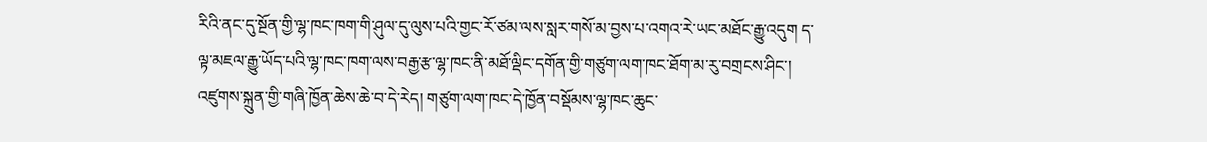རིའི་ནང་དུ་སྔོན་གྱི་ལྷ་ཁང་ཁག་གི་ཤུལ་དུ་ལུས་པའི་གྱང་རོ་ཙམ་ལས་སླར་གསོ་མ་བྱས་པ་འགའ་རེ་ཡང་མཐོང་རྒྱུ་འདུག ད་ལྟ་མཇལ་རྒྱུ་ཡོད་པའི་ལྷ་ཁང་ཁག་ལས་བརྒྱ་རྩ་ལྷ་ཁང་ནི་མཐོ་ལྡིང་དགོན་གྱི་གཙུག་ལག་ཁང་ཐོག་མ་རུ་བགྲངས་ཤིང་། འཛུགས་སྐྲུན་གྱི་གཞི་ཁྱོན་ཆེས་ཆེ་བ་དེ་རེད། གཙུག་ལག་ཁང་དེ་ཁྱོན་བསྡོམས་ལྷ་ཁང་ཆུང་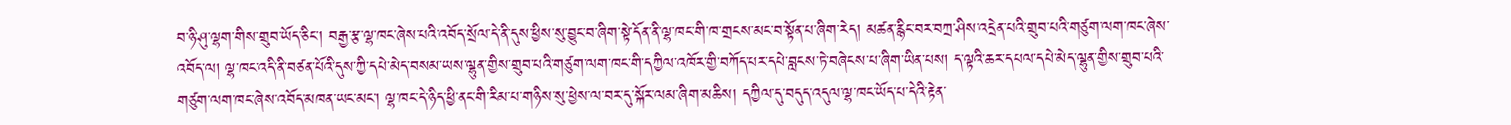བ་ཉི་ཤུ་ལྷག་གིས་གྲུབ་ཡོད་ཅིང་། བརྒྱ་རྩ་ལྷ་ཁང་ཞེས་པའི་འབོད་སྲོལ་དེ་ནི་དུས་ཕྱིས་སུ་བྱུང་བ་ཞིག་སྟེ་དོན་ནི་ལྷ་ཁང་གི་ཁ་གྲངས་མང་བ་སྟོན་པ་ཞིག་རེད། མཚན་རྙིང་བར་བཀྲ་ཤིས་འདྲེན་པའི་གྲུབ་པའི་གཙུག་ལག་ཁང་ཞེས་འབོད་ལ། ལྷ་ཁང་འདི་ནི་བཙན་པོའི་དུས་ཀྱི་དཔེ་མེད་བསམ་ཡས་ལྷུན་གྱིས་གྲུབ་པའི་གཙུག་ལག་ཁང་གི་དཀྱིལ་འཁོར་གྱི་བཀོད་པར་དཔེ་བླངས་ཏེ་བཞེངས་པ་ཞིག་ཡིན་པས། ད་ལྟའི་ཆར་དཔལ་དཔེ་མེད་ལྷུན་གྱིས་གྲུབ་པའི་གཙུག་ལག་ཁང་ཞེས་འབོད་མཁན་ཡང་མང་། ལྷ་ཁང་དེ་ཉིད་ཕྱི་ནང་གི་རིམ་པ་གཉིས་སུ་ཕྱེས་ལ་བར་དུ་སྐོར་ལམ་ཞིག་མཆིས། དཀྱིལ་དུ་བདུད་འདུལ་ལྷ་ཁང་ཡོད་པ་དེའི་རྟེན་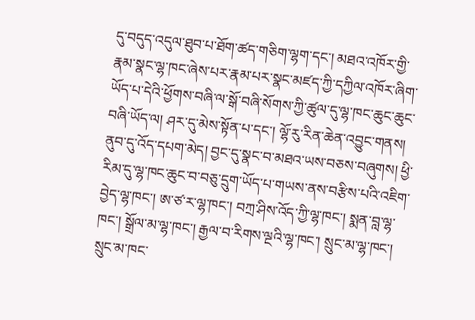དུ་བདུད་འདུལ་ཐུབ་པ་ཐོག་ཚད་གཅིག་ལྷག་དང་། མཐའ་འཁོར་གྱི་རྣམ་སྣང་ལྷ་ཁང་ཞེས་པར་རྣམ་པར་སྣང་མཛད་ཀྱི་དཀྱིལ་འཁོར་ཞིག་ཡོད་པ་དེའི་ཕྱོགས་བཞི་ལ་སྒོ་བཞི་སོགས་ཀྱི་ཚུལ་དུ་ལྷ་ཁང་ཆུང་ཆུང་བཞི་ཡོད་ལ། ཤར་དུ་མེས་སྟོན་པ་དང་། ལྷོ་རུ་རིན་ཆེན་འབྱུང་གནས། ནུབ་དུ་འོད་དཔག་མེད། བྱང་དུ་སྣང་བ་མཐའ་ཡས་བཅས་བཞུགས། ཕྱི་རིམ་དུ་ལྷ་ཁང་ཆུང་བ་བཅུ་དྲུག་ཡོད་པ་གཡས་ནས་བརྩིས་པའི་འཇིག་བྱེད་ལྷ་ཁང་། ཨ་ཙ་ར་ལྷ་ཁང་། བཀྲ་ཤིས་འོད་ཀྱི་ལྷ་ཁང་། སྨན་བླ་ལྷ་ཁང་། སྒྲོལ་མ་ལྷ་ཁང་། རྒྱལ་བ་རིགས་ལྔའི་ལྷ་ཁང་། སྲུང་མ་ལྷ་ཁང་། སྲུང་མ་ཁང་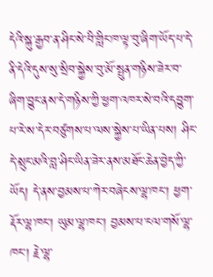དེའི་སྐུ་རྒྱབ་ན་ཤིང་སེ་བི་གླིང་ཁ་ལྟ་བུ་ཞིག་ཡོད་པ་དེ་ནི་དེའི་དུས་སུ་སྲིབ་སྐྱེས་བུ་མོ་སྤུན་གཉིས་ཟེར་བ་ཞིག་བྱུང་ནས་དེ་གཉིས་ཀྱི་ཕྱག་འཁར་སེ་བའི་དབྱུག་པ་རེ་ས་དེར་བཙུགས་པ་ལས་སྐྱེས་པ་ཡིན་པས། ཤིང་དེ་སྲུང་མའི་བླ་ཤིང་ཡིན་ཟེར་ནས་མཐོང་ཆེན་བྱེད་ཀྱི་ཡོད། དེ་ནས་བྱམས་པ་ཀེར་བཞེངས་ལྷ་ཁང་། ཕྱག་རྡོར་ལྷ་ཁང་། ཡུམ་ལྷ་ཁང་། བྱམས་པ་ངལ་གསོ་ལྷ་ཁང་། རྗེ་ལྷ་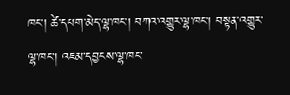ཁང་། ཚེ་དཔག་མེད་ལྷ་ཁང་། བཀའ་འགྱུར་ལྷ་ཁང་། བསྟན་འགྱུར་ལྷ་ཁང་། འཇམ་དབྱངས་ལྷ་ཁང་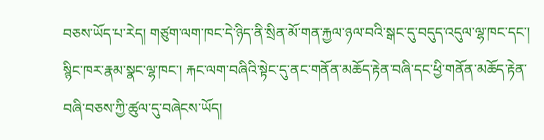བཅས་ཡོད་པ་རེད། གཙུག་ལག་ཁང་དེ་ཉིད་ནི་སྲིན་མོ་གན་རྐྱལ་ཉལ་བའི་སྒང་དུ་བདུད་འདུལ་ལྷ་ཁང་དང་། སྙིང་ཁར་རྣམ་སྣང་ལྷ་ཁང་། རྐང་ལག་བཞིའི་སྟེང་དུ་ནང་གནོན་མཆོད་རྟེན་བཞི་དང་ཕྱི་གནོན་མཆོད་རྟེན་བཞི་བཅས་ཀྱི་ཚུལ་དུ་བཞེངས་ཡོད།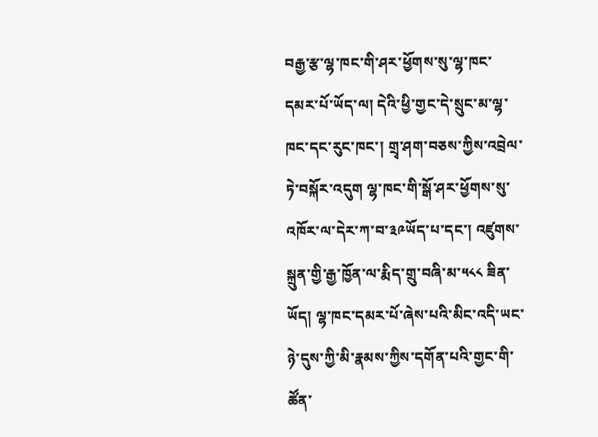བརྒྱ་རྩ་ལྷ་ཁང་གི་ཤར་ཕྱོགས་སུ་ལྷ་ཁང་དམར་པོ་ཡོད་ལ། དེའི་ཕྱི་གྱང་དེ་སྲུང་མ་ལྷ་ཁང་དང་རུང་ཁང་། གྲྭ་ཤག་བཅས་ཀྱིས་འབྲེལ་ཏེ་བསྐོར་འདུག ལྷ་ཁང་གི་སྒོ་ཤར་ཕྱོགས་སུ་འཁོར་ལ་དེར་ཀ་བ་༣༩ཡོད་པ་དང་། འཛུགས་སྐྲུན་གྱི་རྒྱ་ཁྱོན་ལ་རྨིད་གྲུ་བཞི་མ་༥༨༨ ཟིན་ཡོད། ལྷ་ཁང་དམར་པོ་ཞེས་པའི་མིང་འདི་ཡང་ཉེ་དུས་ཀྱི་མི་རྣམས་ཀྱིས་དགོན་པའི་གྱང་གི་ཚོན་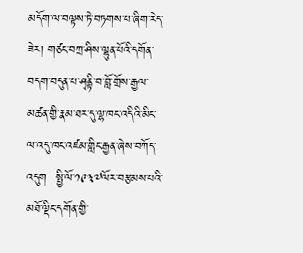མདོག་ལ་བལྟས་ཏེ་བཏགས་པ་ཞིག་རེད་ཟེར། གཙང་བཀྲ་ཤིས་ལྷུན་པོའི་དགོན་བདག་བདུན་པ་ཤྭནྟི་བ་བློ་གྲོས་རྒྱལ་མཚན་གྱི་རྣམ་ཐར་དུ་ལྷ་ཁང་འདིའི་མིང་ལ་འདུ་ཁང་འཛམ་གླིང་རྒྱན་ཞེས་བཀོད་འདུག  སྤྱི་ལོ་༡༩༣༧ལོར་བརྩམས་པའི་མཐོ་ལྡིང་དགོན་གྱི་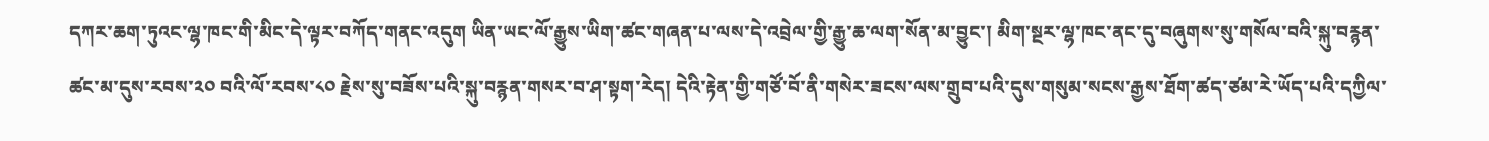དཀར་ཆག་ཏུའང་ལྷ་ཁང་གི་མིང་དེ་ལྟར་བཀོད་གནང་འདུག ཡིན་ཡང་ལོ་རྒྱུས་ཡིག་ཚང་གཞན་པ་ལས་དེ་འབྲེལ་གྱི་རྒྱུ་ཆ་ལག་སོན་མ་བྱུང་། མིག་སྔར་ལྷ་ཁང་ནང་དུ་བཞུགས་སུ་གསོལ་བའི་སྐུ་བརྙན་ཚང་མ་དུས་རབས་༢༠ བའི་ལོ་རབས་༨༠ རྗེས་སུ་བཟོས་པའི་སྐུ་བརྙན་གསར་བ་ཤ་སྟག་རེད། དེའི་རྟེན་གྱི་གཙོ་བོ་ནི་གསེར་ཟངས་ལས་གྲུབ་པའི་དུས་གསུམ་སངས་རྒྱས་ཐོག་ཚད་ཙམ་རེ་ཡོད་པའི་དཀྱིལ་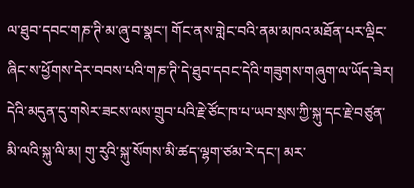ལ་ཐུབ་དབང་གཎ་ཊི་མ་ཞུ་བ་སྣང་། གོང་ནས་གླེང་བའི་ནམ་མཁའ་མཐོན་པར་ལྡིང་ཞིང་ས་ཕྱོགས་དེར་བབས་པའི་གཎ་ཊི་དེ་ཐུབ་དབང་དེའི་གཟུགས་གཞུག་ལ་ཡོད་ཟེར། དེའི་མདུན་དུ་གསེར་ཟངས་ལས་གྲུབ་པའི་རྗེ་ཙོང་ཁ་པ་ཡབ་སྲས་ཀྱི་སྐུ་དང་རྗེ་བཙུན་མི་ལའི་སྐུ་ལི་མ། གུ་རུའི་སྐུ་སོགས་མི་ཚད་ལྷག་ཙམ་རེ་དང་། མར་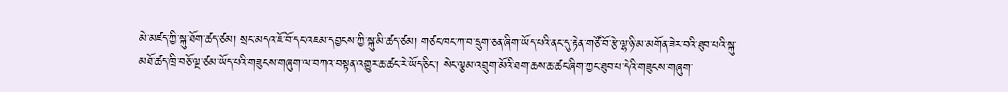མེ་མཛད་ཀྱི་སྐུ་ཐོག་ཚད་ཙམ། སྲང་མདའ་ཇོ་བོ་དང་འཇམ་དབྱངས་ཀྱི་སྐུ་མི་ཚད་ཙམ། གཙང་ཁང་ཀ་བ་དྲུག་ཅན་ཞིག་ཡོད་པའི་ནང་དུ་རྟེན་གཙོ་བོ་རྩེ་ལྷ་ཉི་མ་མགོན་ཟེར་བའི་ཐུབ་པའི་སྐུ་མཐོ་ཚད་ཁྲི་བཅོ་ལྔ་ཙམ་ཡོད་པའི་གཟུངས་གཞུག་ལ་བཀའ་བསྟན་འགྱུར་ཆ་ཚང་རེ་ཡོད་ཅིང་། སེང་ལྕམ་འབྲུག་མོའི་ཐག་ཆས་ཆ་ཚང་ཞིག་ཀྱང་ཐུབ་པ་དེའི་གཟུངས་གཞུག་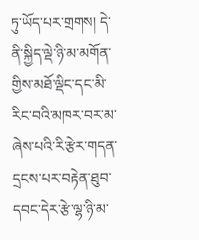ཏུ་ཡོད་པར་གྲགས། དེ་ནི་སྐྱིད་ལྡེ་ཉི་མ་མགོན་གྱིས་མཐོ་ལྡིང་དང་མི་རིང་བའི་མཁར་བར་མ་ཞེས་པའི་རི་རྩེར་གདན་དྲངས་པར་བརྟེན་ཐུབ་དབང་དེར་རྩེ་ལྷ་ཉི་མ་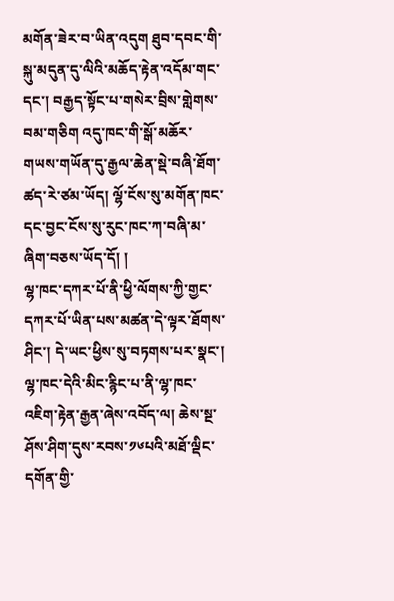མགོན་ཟེར་བ་ཡིན་འདུག ཐུབ་དབང་གི་སྐུ་མདུན་དུ་ལིའི་མཆོད་རྟེན་འདོམ་གང་དང་། བརྒྱད་སྟོང་པ་གསེར་བྲིས་གླེགས་བམ་གཅིག འདུ་ཁང་གི་སྒོ་མཆོར་གཡས་གཡོན་དུ་རྒྱལ་ཆེན་སྡེ་བཞི་ཐོག་ཚད་རེ་ཙམ་ཡོད། ལྷོ་ངོས་སུ་མགོན་ཁང་དང་བྱང་ངོས་སུ་རུང་ཁང་ཀ་བཞི་མ་ཞིག་བཅས་ཡོད་དོ། །
ལྷ་ཁང་དཀར་པོ་ནི་ཕྱི་ལོགས་ཀྱི་གྱང་དཀར་པོ་ཡིན་པས་མཚན་དེ་ལྟར་ཐོགས་ཤིང་། དེ་ཡང་ཕྱིས་སུ་བཏགས་པར་སྣང་། ལྷ་ཁང་དེའི་མིང་རྙིང་པ་ནི་ལྷ་ཁང་འཇིག་རྟེན་རྒྱན་ཞེས་འབོད་ལ། ཆེས་སྔ་ཤོས་ཤིག་དུས་རབས་༡༦པའི་མཐོ་ལྡིང་དགོན་གྱི་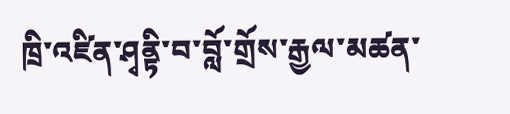ཁྲི་འཛིན་ཤྭནྟི་བ་བློ་གྲོས་རྒྱལ་མཚན་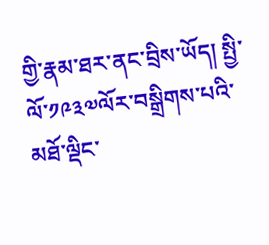གྱི་རྣམ་ཐར་ནང་བྲིས་ཡོད། སྤྱི་ལོ་༡༩༣༧ལོར་བསྒྲིགས་པའི་མཐོ་ལྡིང་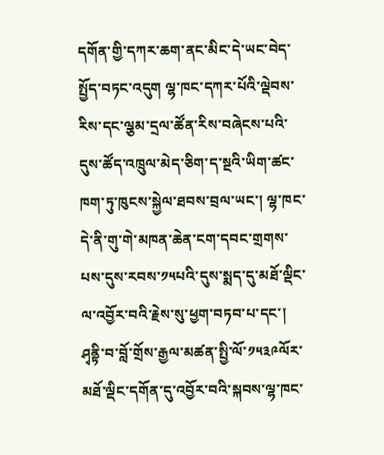དགོན་གྱི་དཀར་ཆག་ནང་མིང་དེ་ཡང་བེད་སྤྱོད་བཏང་འདུག ལྷ་ཁང་དཀར་པོའི་ལྡེབས་རིས་དང་ལྕམ་དྲལ་ཚོན་རིས་བཞེངས་པའི་དུས་ཚོད་འཁྲུལ་མེད་ཅིག་ད་སྔའི་ཡིག་ཚང་ཁག་ཏུ་ཁུངས་སྐྱེལ་ཐབས་བྲལ་ཡང་། ལྷ་ཁང་དེ་ནི་གུ་གེ་མཁན་ཆེན་ངག་དབང་གྲགས་པས་དུས་རབས་༡༥པའི་དུས་སྨད་དུ་མཐོ་ལྡིང་ལ་འབྱོར་བའི་རྗེས་སུ་ཕྱག་བཏབ་པ་དང་། ཤྭནྟི་བ་བློ་གྲོས་རྒྱལ་མཚན་སྤྱི་ལོ་༡༥༣༩ལོར་མཐོ་ལྡིང་དགོན་དུ་འབྱོར་བའི་སྐབས་ལྷ་ཁང་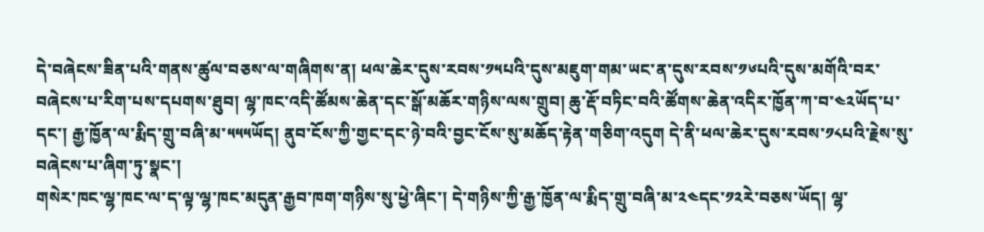དེ་བཞེངས་ཟིན་པའི་གནས་ཚུལ་བཅས་ལ་གཞིགས་ན། ཕལ་ཆེར་དུས་རབས་༡༥པའི་དུས་མཇུག་གམ་ཡང་ན་དུས་རབས་༡༦པའི་དུས་མགོའི་བར་བཞེངས་པ་རིག་པས་དཔགས་ཐུབ། ལྷ་ཁང་འདི་ཚོམས་ཆེན་དང་སྒོ་མཆོར་གཉིས་ལས་གྲུབ། ཆུ་རྡོ་བཏིང་བའི་ཚོགས་ཆེན་འདིར་ཁྱོན་ཀ་བ་༤༢ཡོད་པ་དང་། རྒྱ་ཁྱོན་ལ་རྨིད་གྲུ་བཞི་མ་༥༥༥ཡོད། ནུབ་ངོས་ཀྱི་གྱང་དང་ཉེ་བའི་བྱང་ངོས་སུ་མཆོད་རྟེན་གཅིག་འདུག དེ་ནི་ཕལ་ཆེར་དུས་རབས་༡༨པའི་རྗེས་སུ་བཞེངས་པ་ཞིག་ཏུ་སྣང་།
གསེར་ཁང་ལྷ་ཁང་ལ་ད་ལྟ་ལྷ་ཁང་མདུན་རྒྱབ་ཁག་གཉིས་སུ་ཕྱེ་ཞིང་། དེ་གཉིས་ཀྱི་རྒྱ་ཁྱོན་ལ་རྨིད་གྲུ་བཞི་མ་༢༤དང་༡༢རེ་བཅས་ཡོད། ལྷ་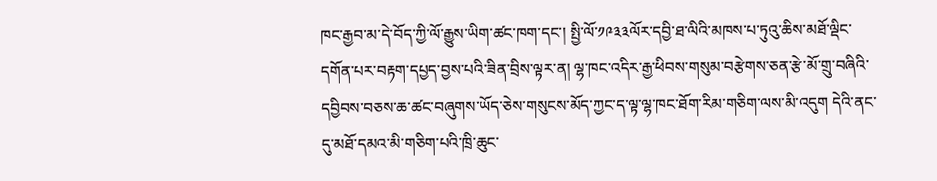ཁང་རྒྱབ་མ་དེ་བོད་ཀྱི་ལོ་རྒྱུས་ཡིག་ཚང་ཁག་དང་། སྤྱི་ལོ་༡༩༣༣ལོར་དབྱི་ཐ་ལིའི་མཁས་པ་ཏུའུ་ཆིས་མཐོ་ལྡིང་དགོན་པར་བརྟག་དཔྱད་བྱས་པའི་ཟིན་བྲིས་ལྟར་ན། ལྷ་ཁང་འདིར་རྒྱ་ཕིབས་གསུམ་བརྩེགས་ཅན་རྩེ་མོ་གྲུ་བཞིའི་དབྱིབས་བཅས་ཆ་ཚང་བཞུགས་ཡོད་ཅེས་གསུངས་མོད་ཀྱང་ད་ལྟ་ལྷ་ཁང་ཐོག་རིམ་གཅིག་ལས་མི་འདུག དེའི་ནང་དུ་མཐོ་དམའ་མི་གཅིག་པའི་ཁྲི་ཆུང་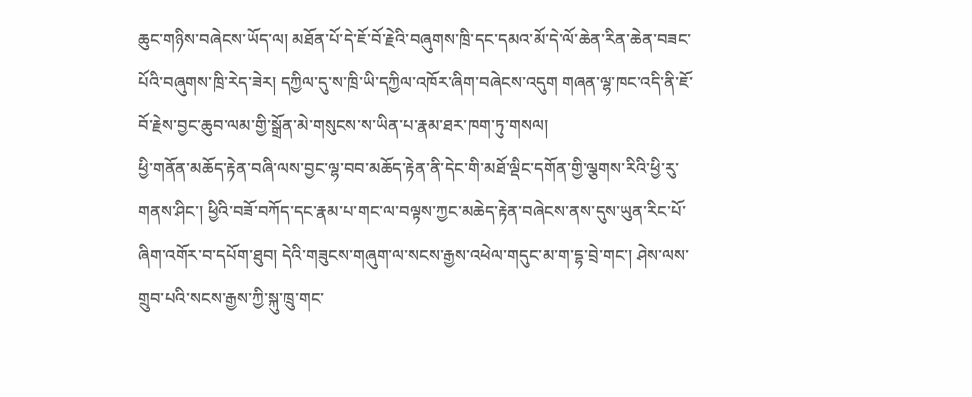ཆུང་གཉིས་བཞེངས་ཡོད་ལ། མཐོན་པོ་དེ་ཇོ་བོ་རྗེའི་བཞུགས་ཁྲི་དང་དམའ་མོ་དེ་ལོ་ཆེན་རིན་ཆེན་བཟང་པོའི་བཞུགས་ཁྲི་རེད་ཟེར། དཀྱིལ་དུ་ས་ཁྲི་ཡི་དཀྱིལ་འཁོར་ཞིག་བཞེངས་འདུག གཞན་ལྷ་ཁང་འདི་ནི་ཇོ་བོ་རྗེས་བྱང་ཆུབ་ལམ་གྱི་སྒྲོན་མེ་གསུངས་ས་ཡིན་པ་རྣམ་ཐར་ཁག་ཏུ་གསལ།
ཕྱི་གནོན་མཆོད་རྟེན་བཞི་ལས་བྱང་ལྷ་བབ་མཆོད་རྟེན་ནི་དེང་གི་མཐོ་ལྡིང་དགོན་གྱི་ལྕགས་རིའི་ཕྱི་རུ་གནས་ཤིང་། ཕྱིའི་བཟོ་བཀོད་དང་རྣམ་པ་གང་ལ་བལྟས་ཀྱང་མཆེད་རྟེན་བཞེངས་ནས་དུས་ཡུན་རིང་པོ་ཞིག་འགོར་བ་དཔོག་ཐུབ། དེའི་གཟུངས་གཞུག་ལ་སངས་རྒྱས་འཕེལ་གདུང་མ་ག་དྷ་བྲེ་གང་། ཤེས་ལས་གྲུབ་པའི་སངས་རྒྱས་ཀྱི་སྐུ་ཁྲུ་གང་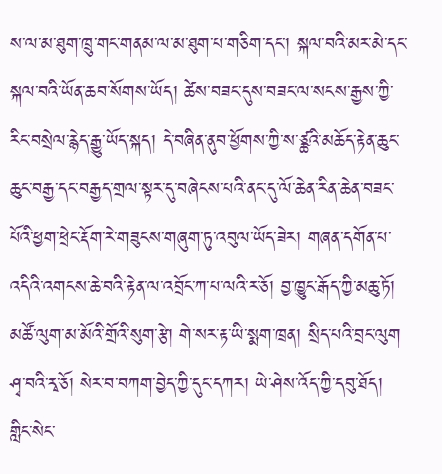ས་ལ་མ་ཐུག་ཁྲུ་གང་གནམ་ལ་མ་ཐུག་པ་གཅིག་དང་། སྐལ་བའི་མར་མེ་དང་སྐལ་བའི་ཡོན་ཆབ་སོགས་ཡོད། ཚེས་བཟང་དུས་བཟང་ལ་སངས་རྒྱས་ཀྱི་རིང་བསྲེལ་རྙེད་རྒྱུ་ཡོད་སྐད། དེ་བཞིན་ནུབ་ཕྱོགས་ཀྱི་ས་ཙྪའི་མཆོད་རྟེན་ཆུང་ཆུང་བརྒྱ་དང་བརྒྱད་གྲལ་སྟར་དུ་བཞེངས་པའི་ནང་དུ་ལོ་ཆེན་རིན་ཆེན་བཟང་པོའི་ཕྱག་ཕྲེང་རྡོག་རེ་གཟུངས་གཞུག་ཏུ་འབུལ་ཡོད་ཟེར། གཞན་དགོན་པ་འདིའི་འགངས་ཆེ་བའི་རྟེན་ལ་འབྲོང་ཀ་པ་ལའི་ར་ཅོ། བྱ་ཁྱུང་རྒོད་ཀྱི་མཆུ་ཏོ། མཚོ་ལུག་མ་མོའི་གྲོའི་སུག་རྩེ། གེ་སར་རྟ་ཡི་སྨག་ཁྲན། སྲིད་པའི་བྲང་ལུག ཤྭ་བའི་རྭ་ཅོ། སེར་བ་བཀག་བྱེད་ཀྱི་དུང་དཀར། ཡེ་ཤེས་འོད་ཀྱི་དབུ་ཐོད། གླིང་སེང་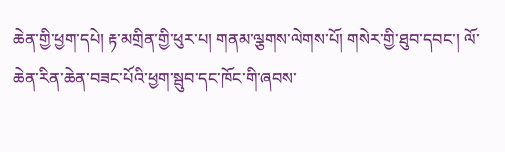ཆེན་གྱི་ཕྱག་དཔེ། རྟ་མགྲིན་གྱི་ཕུར་པ། གནམ་ལྕགས་ལེགས་པོ། གསེར་གྱི་ཐུབ་དབང་། ལོ་ཆེན་རིན་ཆེན་བཟང་པོའི་ཕྱག་སྦུབ་དང་ཁོང་གི་ཞབས་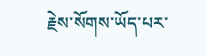རྗེས་སོགས་ཡོད་པར་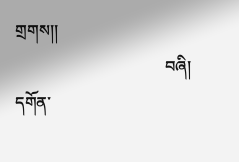གྲགས།།
                                    བཞི། དགོན་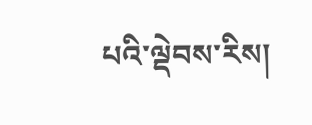པའི་ལྡེབས་རིས།